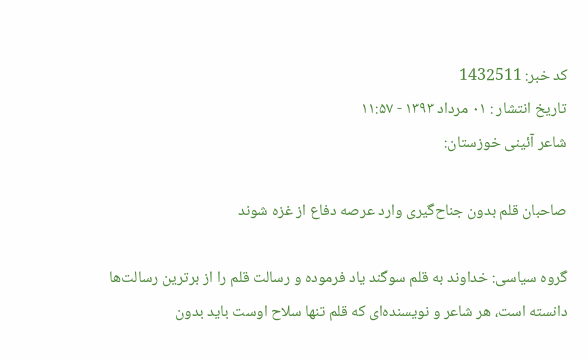کد خبر: 1432511
تاریخ انتشار : ۰۱ مرداد ۱۳۹۳ - ۱۱:۵۷
شاعر آئینی خوزستان:

صاحبان قلم بدون جناح‌گیری وارد عرصه دفاع از غزه شوند

گروه سیاسی: خداوند به قلم سوگند یاد فرموده و رسالت قلم را از برترین رسالت‌ها دانسته است، هر شاعر و نویسنده‌ای که قلم تنها سلاح اوست باید بدون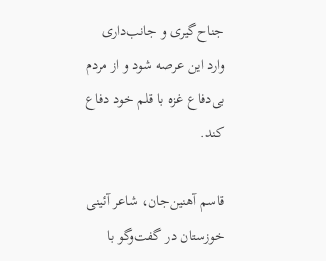جناح‌گیری و جانب‌داری وارد این عرصه شود و از مردم بی‌دفاع غزه با قلم خود دفاع کند.

قاسم آهنین‌جان، شاعر آئینی خوزستان در گفت‌وگو با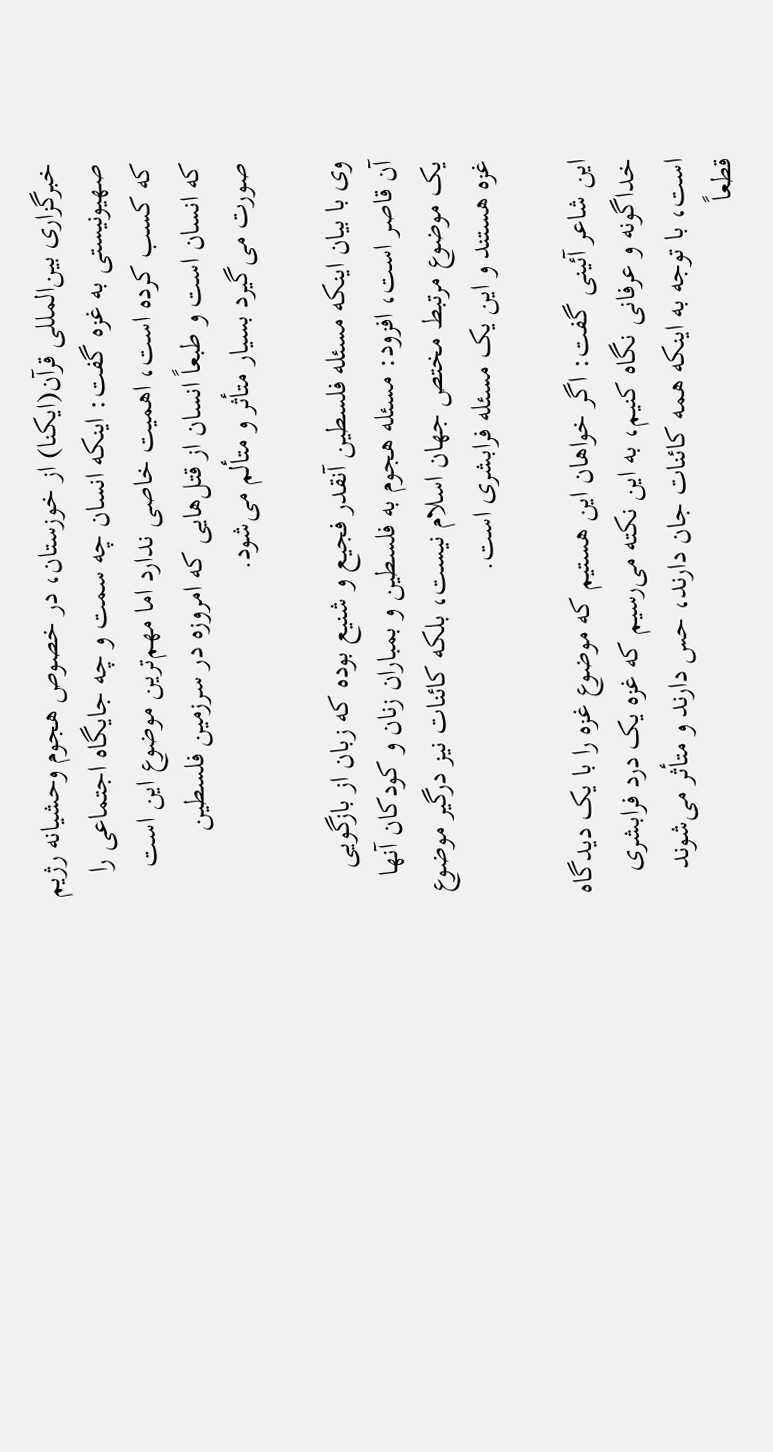خبرگزاری بین‌المللی قرآن(ایکنا) از خوزستان، در خصوص هجوم وحشیانه رژیم صهیونیستی به غزه گفت: اینکه انسان چه سمت و چه جایگاه اجتماعی را که کسب کرده‌ است، اهمیت خاصی ندارد اما مهم‌ترین موضوع این است که انسان است و طبعاً انسان از قتل‌هایی که امروزه در سرزمین فلسطین صورت می‌گیرد بسیار متأثر و متألم می‌شود.

وی با بیان اینکه مسئله فلسطین آنقدر فجیع و شنیع بوده که زبان از بازگویی آن قاصر است، افزود: مسئله هجوم به فلسطین و بمباران زنان و کودکان آنها یک موضوع مرتبط مختص جهان اسلام نیست، بلکه کائنات نیز درگیر موضوع غزه هستند و این یک مسئله فرابشری است.

این شاعر آئینی گفت: اگر خواهان این هستیم که موضوع غزه را با یک دیدگاه خداگونه و عرفانی نگاه کنیم، به این نکته می‌رسیم که غزه یک درد فرابشری است، با توجه به اینکه همه کائنات جان دارند، حس دارند و متأثر می‌شوند قطعاً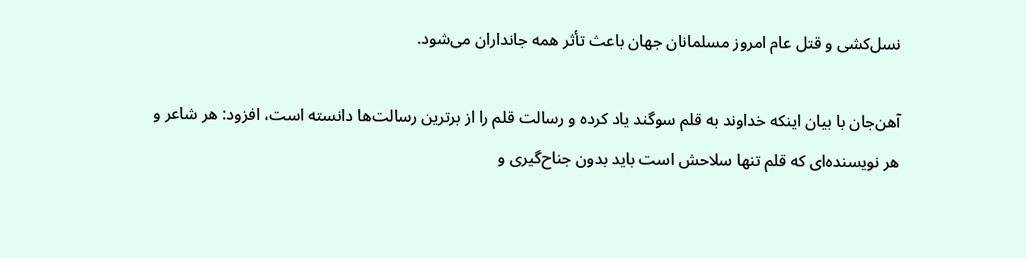نسل‌کشی و قتل‌ عام امروز مسلمانان جهان باعث تأثر همه جانداران می‌شود.

آهن‌جان با بیان اینکه خداوند به قلم سوگند یاد کرده و رسالت قلم را از برترین رسالت‌ها دانسته است، افزود: هر شاعر و هر نویسنده‌ای که قلم تنها سلاحش است باید بدون جناح‌گیری و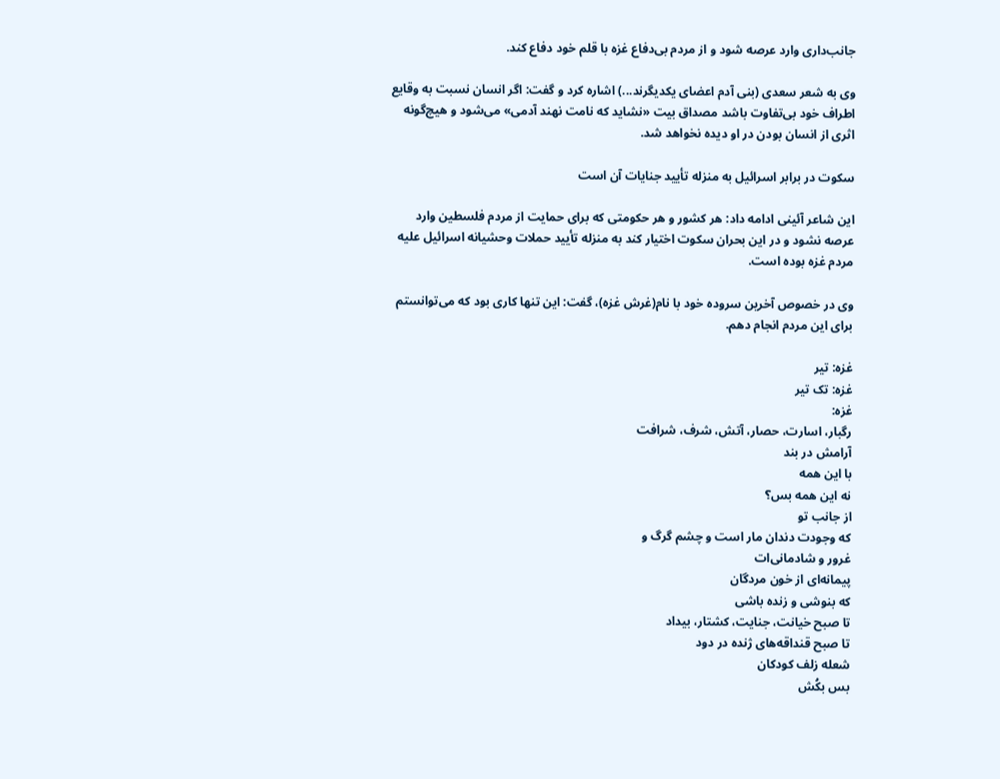جانب‌داری وارد عرصه شود و از مردم بی‌دفاع غزه با قلم خود دفاع کند.

وی به شعر سعدی (بنی‌ آدم اعضای یکدیگرند...) اشاره کرد و گفت: اگر انسان نسبت به وقایع اطراف خود بی‌تفاوت باشد مصداق بیت «نشاید که نامت نهند آدمی» می‌شود و هیچ‌گونه اثری از انسان بودن در او دیده نخواهد شد.

سکوت در برابر اسرائیل به منزله تأیید جنایات آن است

این شاعر آئینی ادامه داد: هر کشور و هر حکومتی که برای حمایت از مردم فلسطین وارد عرصه نشود و در این بحران سکوت اختیار کند به منزله تأیید حملات وحشیانه اسرائیل علیه مردم غزه بوده است.

وی در خصوص آخرین سروده خود با نام(غرش غزه)، گفت: این تنها کاری بود که می‌توانستم برای این مردم انجام دهم.

غزه: تیر
غزه: تک تیر
غزه:
رگبار، اسارت، حصار، آتش، شرف، شرافت
آرامش در بند
با این همه
نه این همه بس؟
از جانب تو
که وجودت دندان مار است و چشم گرگ و
غرور و شادمانی‌ات
پیمانه‌ای از خون مردگان
که بنوشی و زنده باشی
تا صبح خیانت، جنایت، کشتار، بیداد
تا صبح قنداقه‌های ژنده در دود
شعله‌ زلف کودکان
بس بکُش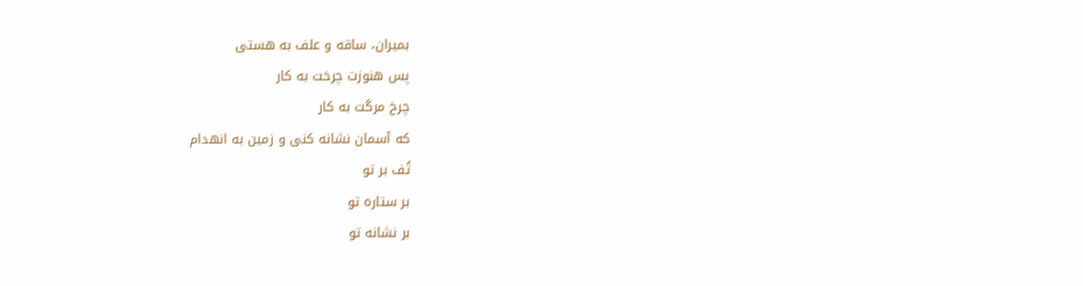بمیران، ساقه و علف به هستی
پس هنوزت چرخت به کار
چرخ مرگت به کار
که آسمان نشانه کنی و زمین به انهدام
تُف بر تو
بر ستاره‌ تو
بر نشانه‌ تو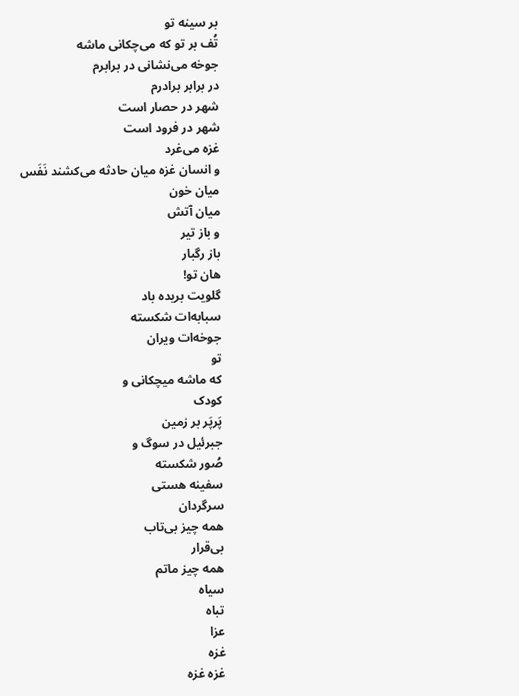بر سینه‌ تو
تُف بر تو که می‌چکانی ماشه
جوخه می‌نشانی در برابرم
در برابر برادرم
شهر در حصار است
شهر در فرود است
غزه می‌غرد
و انسان غزه میان حادثه می‌کشند نَفَس
میان خون
میان آتش
و باز تیر
باز رگبار
هان تو!
گلویت بریده باد
سبابه‌ات شکسته
جوخه‌ات ویران
تو
که ماشه میچکانی و
کودک
پَرپَر بر زمین
جبرئیل در سوگ و
صُور شکسته
سفینه‌ هستی
سرگردان
همه چیز بی‌تاب
بی‌قرار
همه چیز ماتم
سیاه
تباه
عزا
غزه
غزه غزه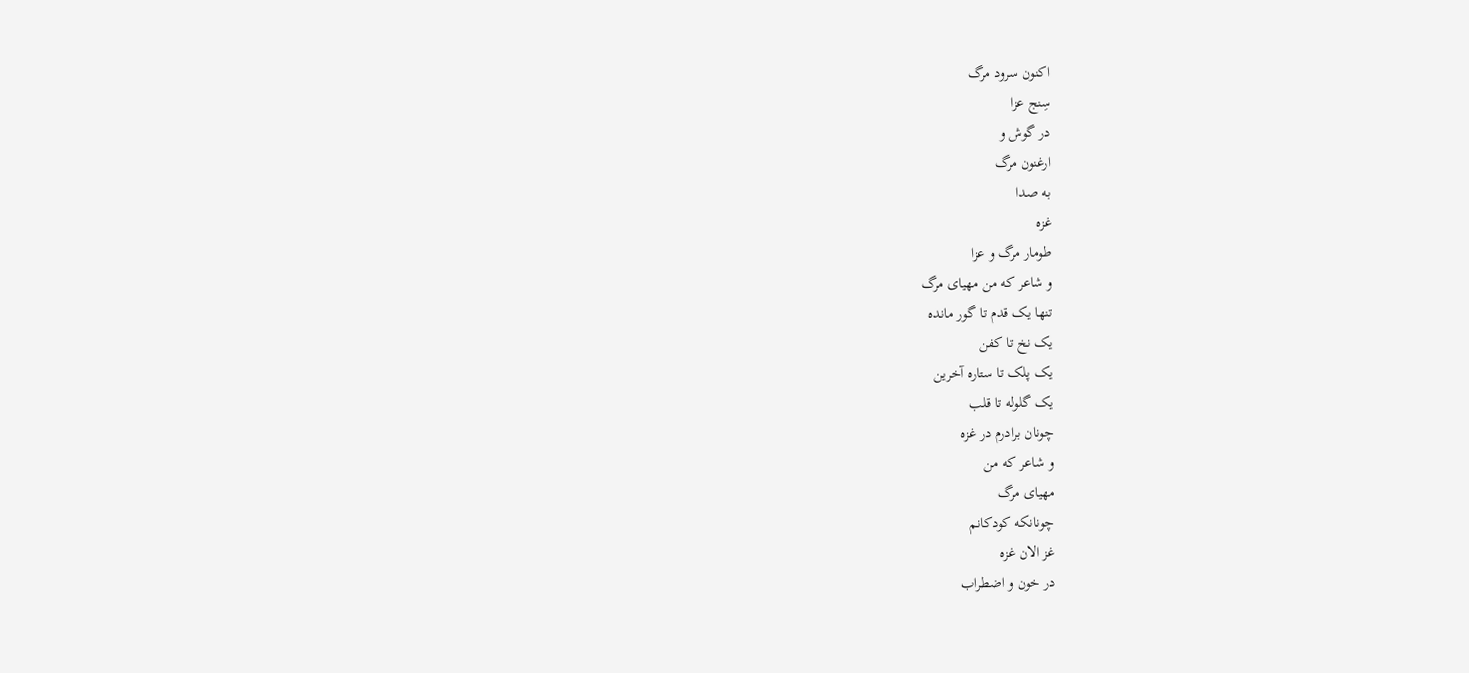اکنون سرود مرگ
سِنج عزا
در گوش و
ارغنون مرگ
به صدا
غزه
طومار مرگ و عزا
و شاعر که من مهیای مرگ
تنها یک قدم تا گور مانده
یک نخ تا کفن
یک پلک تا ستاره‌ آخرین
یک گلوله تا قلب
چونان برادرم در غزه
و شاعر که من
مهیای مرگ
چونانکه کودکانم
غز الان غزه
در خون و اضطراب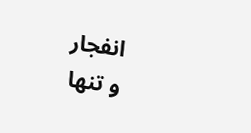انفجار
و تنها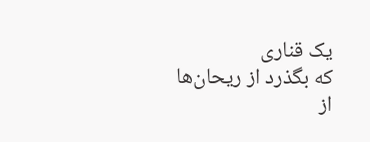یک قناری
که بگذرد از ریحان‌ها
از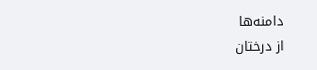دامنه‌ها
از درختان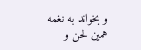و بخواند به نغمه
همین لحن و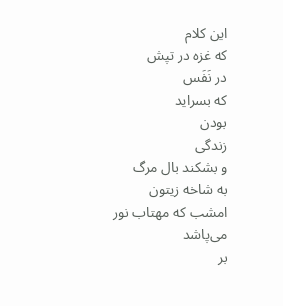این کلام
که غزه در تپش
در نَفَس
که بسراید
بودن
زندگی
و بشکند بال مرگ
به شاخه‌ زیتون
امشب که مهتاب نور می‌پاشد
بر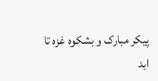پیکر مبارک و بشکوه غزه تا
ابد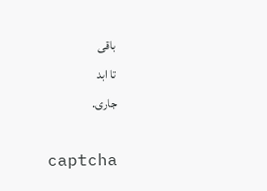باقی
تا ابد
جاری.

captcha